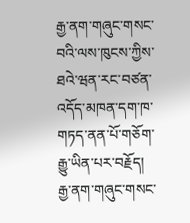རྒྱ་ནག་གཞུང་གསང་བའི་ལས་ཁུངས་ཀྱིས་ཐའེ་ཝན་རང་བཙན་འདོད་མཁན་དག་ཁ་གཏད་ནན་པོ་གཅོག་རྒྱུ་ཡིན་པར་བརྗོད།
རྒྱ་ནག་གཞུང་གསང་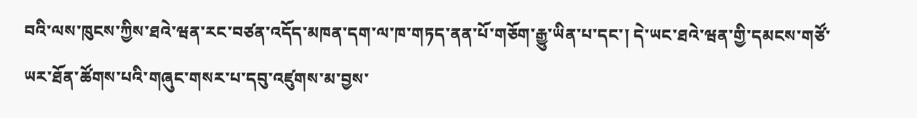བའི་ལས་ཁུངས་ཀྱིས་ཐའེ་ཝན་རང་བཙན་འདོད་མཁན་དག་ལ་ཁ་གཏད་ནན་པོ་གཅོག་རྒྱུ་ཡིན་པ་དང་། དེ་ཡང་ཐའེ་ཝན་གྱི་དམངས་གཙོ་ཡར་ཐོན་ཚོགས་པའི་གཞུང་གསར་པ་དབུ་འཛུགས་མ་བྱས་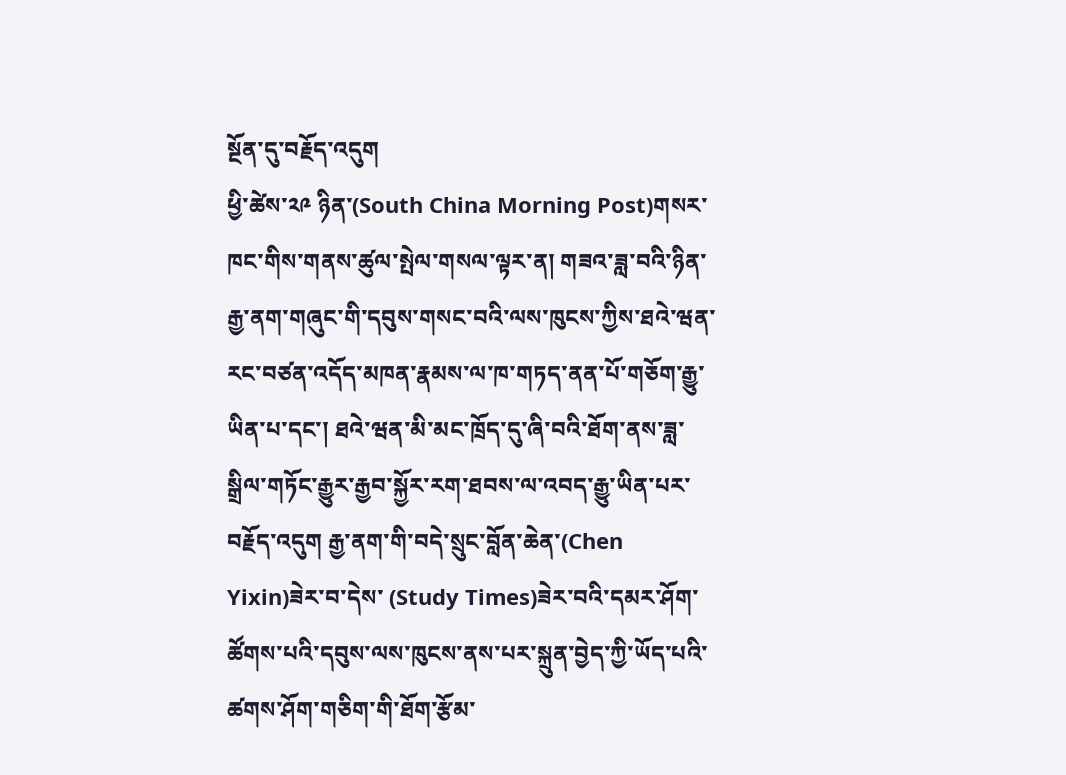སྔོན་དུ་བརྗོད་འདུག
ཕྱི་ཚེས་༢༩ ཉིན་(South China Morning Post)གསར་ཁང་གིས་གནས་ཚུལ་སྤེལ་གསལ་ལྟར་ན། གཟའ་ཟླ་བའི་ཉིན་རྒྱ་ནག་གཞུང་གི་དབུས་གསང་བའི་ལས་ཁུངས་ཀྱིས་ཐའེ་ཝན་རང་བཙན་འདོད་མཁན་རྣམས་ལ་ཁ་གཏད་ནན་པོ་གཅོག་རྒྱུ་ཡིན་པ་དང་། ཐའེ་ཝན་མི་མང་ཁྲོད་དུ་ཞི་བའི་ཐོག་ནས་ཟླ་སྒྲིལ་གཏོང་རྒྱུར་རྒྱབ་སྐྱོར་རག་ཐབས་ལ་འབད་རྒྱུ་ཡིན་པར་བརྗོད་འདུག རྒྱ་ནག་གི་བདེ་སྲུང་བློན་ཆེན་(Chen Yixin)ཟེར་བ་དེས་ (Study Times)ཟེར་བའི་དམར་ཤོག་ཚོགས་པའི་དབུས་ལས་ཁུངས་ནས་པར་སྐྲུན་བྱེད་ཀྱི་ཡོད་པའི་ཚགས་ཤོག་གཅིག་གི་ཐོག་རྩོམ་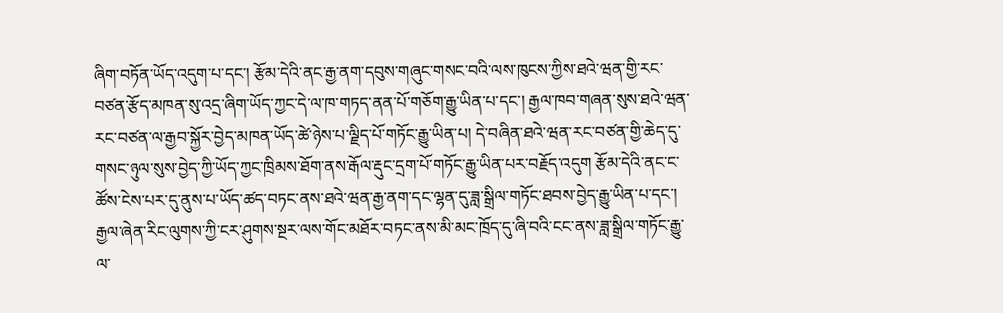ཞིག་བཏོན་ཡོད་འདུག་པ་དང་། རྩོམ་དེའི་ནང་རྒྱ་ནག་དབུས་གཞུང་གསང་བའི་ལས་ཁུངས་ཀྱིས་ཐའེ་ཝན་གྱི་རང་བཙན་རྩོད་མཁན་སུ་འདྲ་ཞིག་ཡོད་ཀྱང་དེ་ལ་ཁ་གཏད་ནན་པོ་གཅོག་རྒྱུ་ཡིན་པ་དང་། རྒྱལ་ཁབ་གཞན་སུས་ཐའེ་ཝན་རང་བཙན་ལ་རྒྱབ་སྐྱོར་བྱེད་མཁན་ཡོད་ཚེ་ཉེས་པ་ལྗིད་པོ་གཏོང་རྒྱུ་ཡིན་པ། དེ་བཞིན་ཐའེ་ཝན་རང་བཙན་གྱི་ཆེད་དུ་གསང་ཉུལ་སུས་བྱེད་ཀྱི་ཡོད་ཀྱང་ཁྲིམས་ཐོག་ནས་རྒོལ་རྡུང་དྲག་པོ་གཏོང་རྒྱུ་ཡིན་པར་བརྗོད་འདུག རྩོམ་དེའི་ནང་ང་ཚོས་ངེས་པར་དུ་ནུས་པ་ཡོད་ཚད་བཏང་ནས་ཐའེ་ཝན་རྒྱ་ནག་དང་ལྷན་དུ་ཟླ་སྒྲིལ་གཏོང་ཐབས་བྱེད་རྒྱུ་ཡིན་པ་དང་། རྒྱལ་ཞེན་རིང་ལུགས་ཀྱི་ངར་ཤུགས་སྔར་ལས་གོང་མཐོར་བཏང་ནས་མི་མང་ཁྲོད་དུ་ཞི་བའི་ངང་ནས་ཟླ་སྒྲིལ་གཏོང་རྒྱུ་ལ་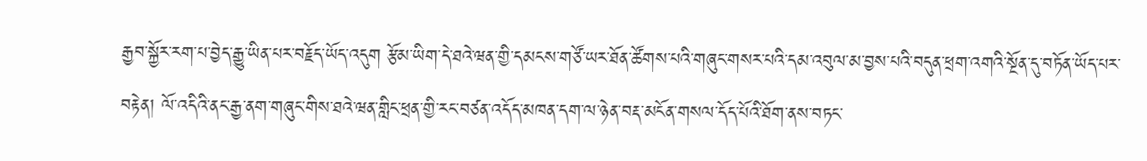རྒྱབ་སྐྱོར་རག་པ་བྱེད་རྒྱུ་ཡིན་པར་བརྗོད་ཡོད་འདུག རྩོམ་ཡིག་དེ་ཐའེ་ཝན་གྱི་དམངས་གཙོ་ཡར་ཐོན་ཚོགས་པའི་གཞུང་གསར་པའི་དམ་འབུལ་མ་བྱས་པའི་བདུན་ཕྲག་འགའི་སྔོན་དུ་བཏོན་ཡོད་པར་བརྟེན། ལོ་འདིའི་ནང་རྒྱ་ནག་གཞུང་གིས་ཐའེ་ཝན་གླིང་ཕྲན་གྱི་རང་བཙན་འདོད་མཁན་དག་ལ་ཉེན་བརྡ་མངོན་གསལ་དོད་པོའི་ཐོག་ནས་བཏང་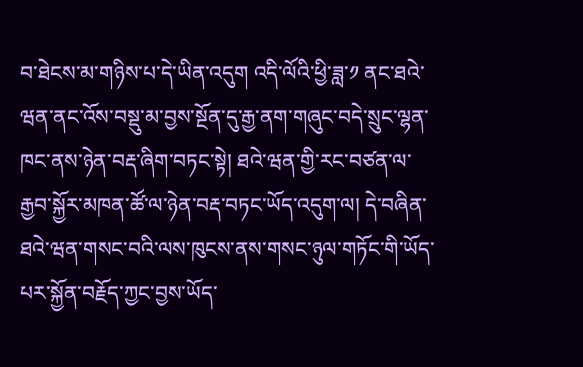བ་ཐེངས་མ་གཉིས་པ་དེ་ཡིན་འདུག འདི་ལོའི་ཕྱི་ཟླ་༡ ནང་ཐའེ་ཝན་ནང་འོས་བསྡུ་མ་བྱས་སྔོན་དུ་རྒྱ་ནག་གཞུང་བདེ་སྲུང་ལྷན་ཁང་ནས་ཉེན་བརྡ་ཞིག་བཏང་སྟེ། ཐའེ་ཝན་གྱི་རང་བཙན་ལ་རྒྱབ་སྐྱོར་མཁན་ཚོ་ལ་ཉེན་བརྡ་བཏང་ཡོད་འདུག་ལ། དེ་བཞིན་ཐའེ་ཝན་གསང་བའི་ལས་ཁུངས་ནས་གསང་ཉུལ་གཏོང་གི་ཡོད་པར་སྐྱོན་བརྗོད་ཀྱང་བྱས་ཡོད་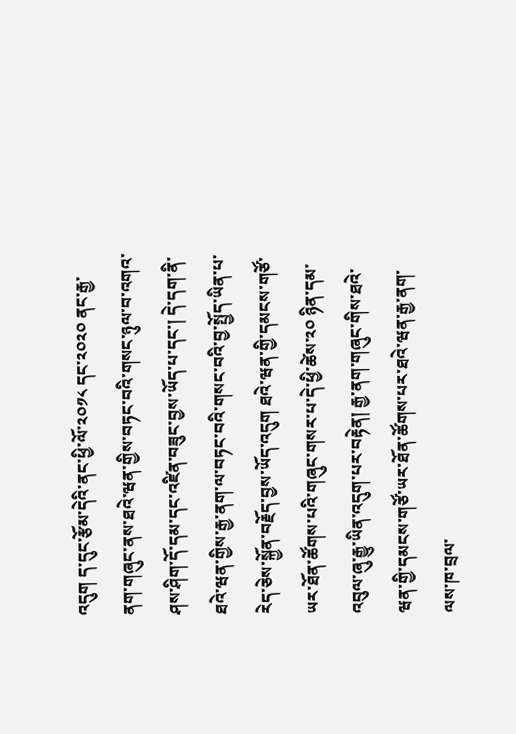འདུག ད་དུང་རྩོམ་དེའི་ནང་ཕྱི་ལོ་༢༠༡༨ དང་༢༠༢༠ ནང་རྒྱ་ནག་གཞུང་ནས་ཐའེ་ཝན་གྱིས་བཏང་བའི་གསང་ཉུལ་བ་འགའ་ཤས་ཤིག་དོ་དམ་དང་འཛིན་བཟུང་བྱས་ཡོད་པ་དང་། དེ་དག་ནི་ཐའེ་ཝན་གྱིས་རྒྱ་ནག་ལ་བཏང་བའི་གསང་བའི་བྱ་སྤྱོད་ཡིན་པ་རེད་ཅེས་སྐྱོན་བརྗོད་བྱས་ཡོད་འདུག ཐའེ་ཝན་གྱི་དམངས་གཙོ་ཡར་ཐོན་ཚོགས་པའི་གཞུང་གསར་པ་དེ་ཕྱི་ཚེས་༢༠ ཉིན་དམ་འབུལ་ཞུ་རྒྱུ་ཡིན་འདུག་པར་བརྟེན། རྒྱ་ནག་གཞུང་གིས་ཐའེ་ཝན་གྱི་དམངས་གཙོ་ཡར་ཐོན་ཚོགས་པར་ཐའེ་ཝན་རྒྱ་ནག་ལས་ཁ་བྲལ་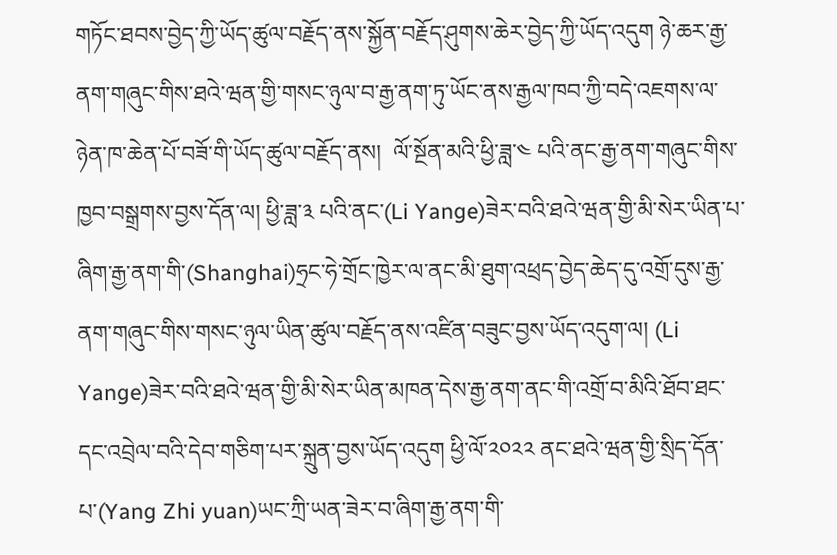གཏོང་ཐབས་བྱེད་ཀྱི་ཡོད་ཚུལ་བརྗོད་ནས་སྐྱོན་བརྗོད་ཤུགས་ཆེར་བྱེད་ཀྱི་ཡོད་འདུག ཉེ་ཆར་རྒྱ་ནག་གཞུང་གིས་ཐའེ་ཝན་གྱི་གསང་ཉུལ་བ་རྒྱ་ནག་ཏུ་ཡོང་ནས་རྒྱལ་ཁབ་ཀྱི་བདེ་འཇགས་ལ་ཉེན་ཁ་ཆེན་པོ་བཟོ་གི་ཡོད་ཚུལ་བརྗོད་ནས།  ལོ་སྔོན་མའི་ཕྱི་ཟླ་༤ པའི་ནང་རྒྱ་ནག་གཞུང་གིས་ཁྱབ་བསྒྲགས་བྱས་དོན་ལ། ཕྱི་ཟླ་༣ པའི་ནང་(Li Yange)ཟེར་བའི་ཐའེ་ཝན་གྱི་མི་སེར་ཡིན་པ་ཞིག་རྒྱ་ནག་གི་(Shanghai)ཧྲང་ཧེ་གྲོང་ཁྱེར་ལ་ནང་མི་ཐུག་འཕྲད་བྱེད་ཆེད་དུ་འགྲོ་དུས་རྒྱ་ནག་གཞུང་གིས་གསང་ཉུལ་ཡིན་ཚུལ་བརྗོད་ནས་འཛིན་བཟུང་བྱས་ཡོད་འདུག་ལ། (Li Yange)ཟེར་བའི་ཐའེ་ཝན་གྱི་མི་སེར་ཡིན་མཁན་དེས་རྒྱ་ནག་ནང་གི་འགྲོ་བ་མིའི་ཐོབ་ཐང་དང་འབྲེལ་བའི་དེབ་གཅིག་པར་སྐྲུན་བྱས་ཡོད་འདུག ཕྱི་ལོ་༢༠༢༢ ནང་ཐའེ་ཝན་གྱི་སྲིད་དོན་པ་(Yang Zhi yuan)ཡང་ཀྲི་ཡན་ཟེར་བ་ཞིག་རྒྱ་ནག་གི་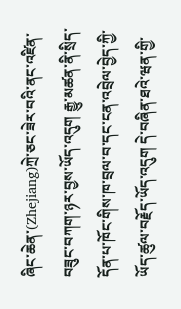ཞིང་ཆེན་(Zhejiang)ཀྲེ་ཅང་ཟེར་བའི་ནང་འཛིན་བཟུང་བཀག་ཉར་བྱས་ཡོད་འདུག རྒྱུ་མཚན་ནི་སྲིད་དོན་པ་ཁོང་གིས་ཁ་བྲལ་བ་དང་ངན་འབྲེལ་བྱེད་ཀྱི་ཡོད་ཚུལ་བརྗོད་ཡོད་འདུག དེ་བཞིན་ཐའེ་ཝན་གྱི་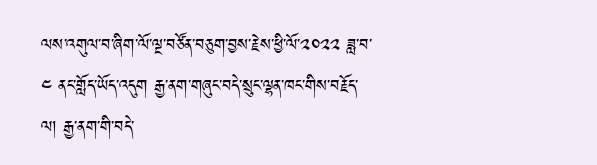ལས་འགུལ་བ་ཞིག་ལོ་ལྔ་བཙོན་བཅུག་བྱས་རྗེས་ཕྱི་ལོ་༢༠༢༢ ཟླ་བ་༤ ནང་གློད་ཡོད་འདུག རྒྱ་ནག་གཞུང་བདེ་སྲུང་ལྷན་ཁང་གིས་བརྗོད་ལ། རྒྱ་ནག་གི་བདེ་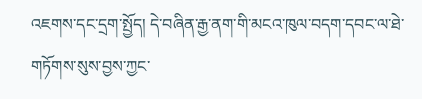འཇགས་དང་དྲག་སྤྱོད། དེ་བཞིན་རྒྱ་ནག་གི་མངའ་ཁུལ་བདག་དབང་ལ་ཐེ་གཏོགས་སུས་བྱས་ཀྱང་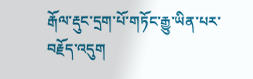རྒོལ་རྡུང་དྲག་པོ་གཏོང་རྒྱུ་ཡིན་པར་བརྗོད་འདུག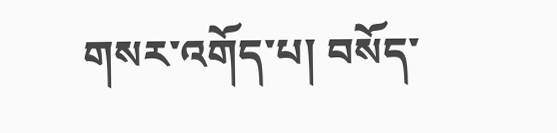གསར་འགོད་པ། བསོད་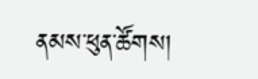ནམས་ཕུན་ཚོགས།